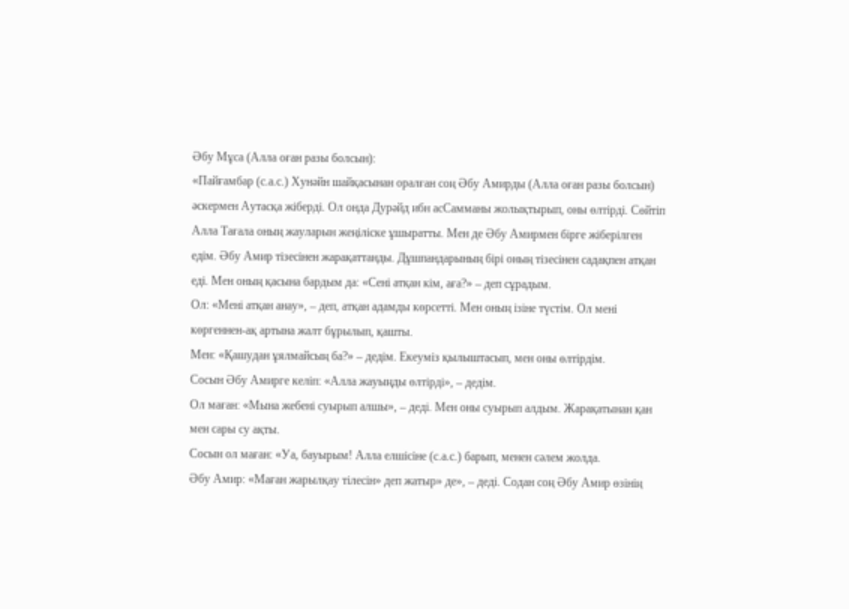Әбу Мұса (Алла оған разы болсын):
«Пайғамбар (с.а.с.) Хунәйн шайқасынан оралған соң Әбу Амирды (Алла оған разы болсын) әскермен Аутасқа жіберді. Ол онда Дурәйд ибн асСамманы жолықтырып, оны өлтірді. Сөйтіп Алла Тағала оның жауларын жеңіліске ұшыратты. Мен де Әбу Амирмен бірге жіберілген едім. Әбу Амир тізесінен жарақаттанды. Дұшпандарының бірі оның тізесінен садақпен атқан еді. Мен оның қасына бардым да: «Сені атқан кім, аға?» – деп сұрадым.
Ол: «Мені атқан анау», – деп, атқан адамды көрсетті. Мен оның ізіне түстім. Ол мені көргеннен-ақ артына жалт бұрылып, қашты.
Мен: «Қашудан ұялмайсың ба?» – дедім. Екеуміз қылыштасып, мен оны өлтірдім.
Сосын Әбу Амирге келіп: «Алла жауыңды өлтірді», – дедім.
Ол маған: «Мына жебені суырып алшы», – деді. Мен оны суырып алдым. Жарақатынан қан мен сары су ақты.
Сосын ол маған: «Уа, бауырым! Алла елшісіне (с.а.с.) барып, менен сәлем жолда.
Әбу Амир: «Маған жарылқау тілесін» деп жатыр» де», – деді. Содан соң Әбу Амир өзінің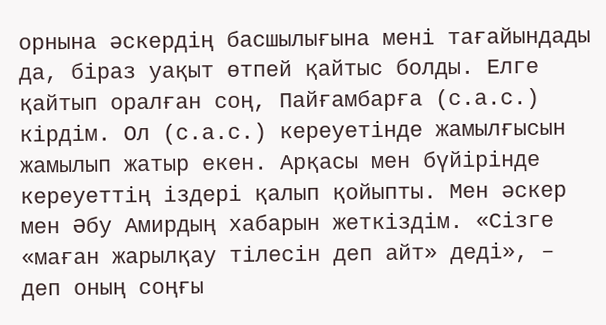орнына әскердің басшылығына мені тағайындады да, біраз уақыт өтпей қайтыс болды. Елге қайтып оралған соң, Пайғамбарға (с.а.с.) кірдім. Ол (с.а.с.) кереуетінде жамылғысын жамылып жатыр екен. Арқасы мен бүйірінде кереуеттің іздері қалып қойыпты. Мен әскер мен Әбу Амирдың хабарын жеткіздім. «Сізге «маған жарылқау тілесін деп айт» деді», – деп оның соңғы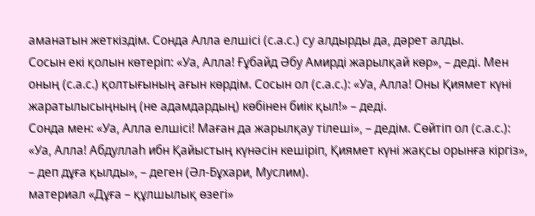аманатын жеткіздім. Сонда Алла елшісі (с.а.с.) су алдырды да, дәрет алды.
Сосын екі қолын көтеріп: «Уа, Алла! Ғұбайд Әбу Амирді жарылқай көр», – деді. Мен оның (с.а.с.) қолтығының ағын көрдім. Сосын ол (с.а.с.): «Уа, Алла! Оны Қиямет күні жаратылысыңның (не адамдардың) көбінен биік қыл!» – деді.
Сонда мен: «Уа, Алла елшісі! Маған да жарылқау тілеші», – дедім. Сөйтіп ол (с.а.с.): «Уа, Алла! Абдуллаһ ибн Қайыстың күнәсін кешіріп, Қиямет күні жақсы орынға кіргіз», – деп дұға қылды», – деген (Әл-Бұхари, Муслим).
материал «Дұға – құлшылық өзегі»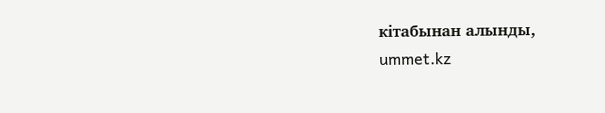кітабынан алынды,
ummet.kz